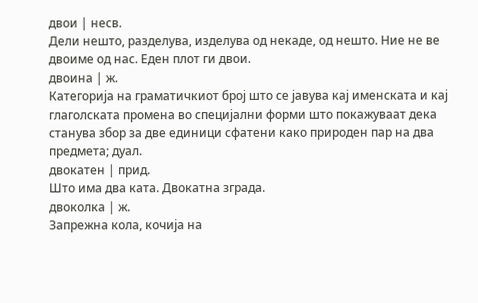двои | несв.
Дели нешто, разделува, изделува од некаде, од нешто. Ние не ве двоиме од нас. Еден плот ги двои.
двоина | ж.
Категорија на граматичкиот број што се јавува кај именската и кај глаголската промена во специјални форми што покажуваат дека станува збор за две единици сфатени како природен пар на два предмета; дуал.
двокатен | прид.
Што има два ката. Двокатна зграда.
двоколка | ж.
Запрежна кола, кочија на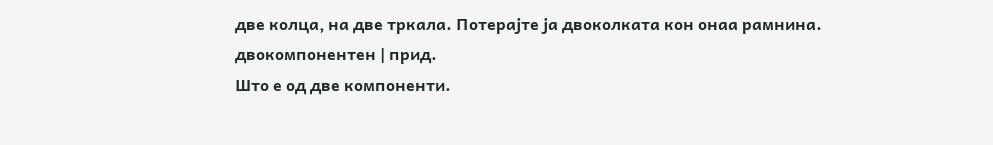две колца, на две тркала. Потерајте ја двоколката кон онаа рамнина.
двокомпонентен | прид.
Што е од две компоненти.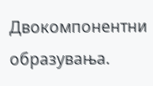Двокомпонентни образувања.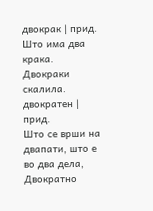двокрак | прид.
Што има два крака. Двокраки скалила.
двократен | прид.
Што се врши на двапати, што е во два дела, Двократно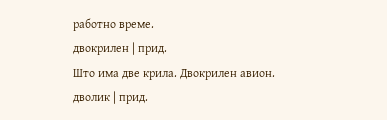работно време.
двокрилен | прид.
Што има две крила. Двокрилен авион.
дволик | прид.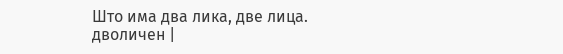Што има два лика, две лица.
дволичен |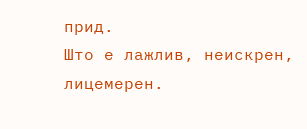прид.
Што е лажлив, неискрен, лицемерен.